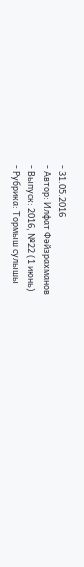- 31.05.2016
- Автор: Илфат Фәйзрахманов
- Выпуск: 2016, №22 (1 июнь)
- Рубрика: Тормыш сулышы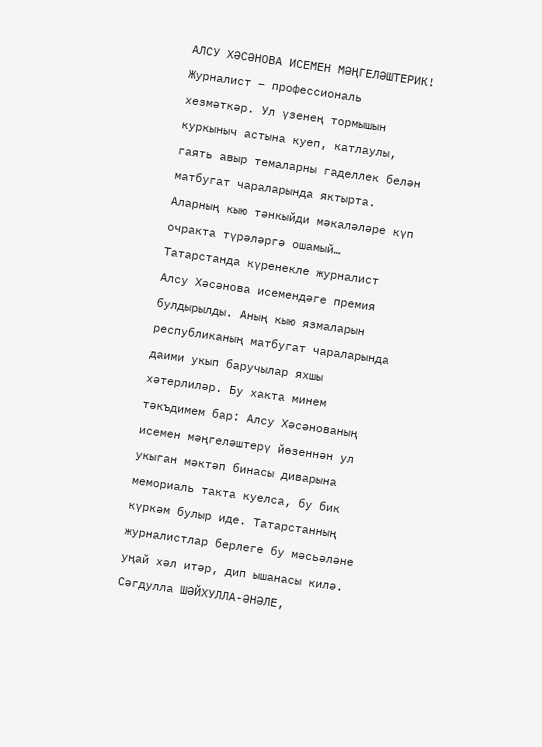АЛСУ ХӘСӘНОВА ИСЕМЕН МӘҢГЕЛӘШТЕРИК!
Журналист – профессиональ хезмәткәр. Ул үзенең тормышын куркыныч астына куеп, катлаулы, гаять авыр темаларны гаделлек белән матбугат чараларында яктырта. Аларның кыю тәнкыйди мәкаләләре күп очракта түрәләргә ошамый…
Татарстанда күренекле журналист Алсу Хәсәнова исемендәге премия булдырылды. Аның кыю язмаларын республиканың матбугат чараларында даими укып баручылар яхшы хәтерлиләр. Бу хакта минем тәкъдимем бар: Алсу Хәсәнованың исемен мәңгеләштерү йөзеннән ул укыган мәктәп бинасы диварына мемориаль такта куелса, бу бик күркәм булыр иде. Татарстанның журналистлар берлеге бу мәсьәләне уңай хәл итәр, дип ышанасы килә.
Сәгдулла ШӘЙХУЛЛА-ӘНӘЛЕ,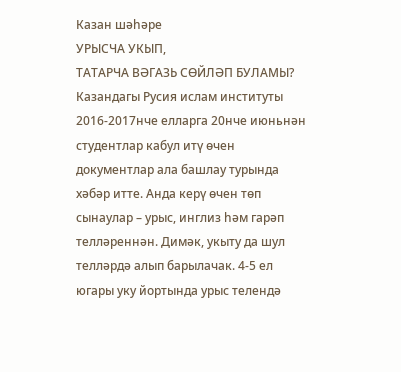Казан шәһәре
УРЫСЧА УКЫП,
ТАТАРЧА ВӘГАЗЬ СӨЙЛӘП БУЛАМЫ?
Казандагы Русия ислам институты 2016-2017нче елларга 20нче июньнән студентлар кабул итү өчен документлар ала башлау турында хәбәр итте. Анда керү өчен төп сынаулар – урыс, инглиз һәм гарәп телләреннән. Димәк, укыту да шул телләрдә алып барылачак. 4-5 ел югары уку йортында урыс телендә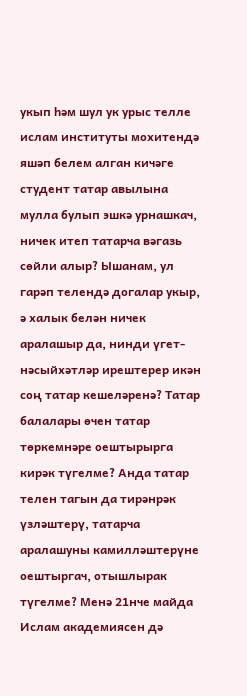укып һәм шул ук урыс телле ислам институты мохитендә яшәп белем алган кичәге студент татар авылына мулла булып эшкә урнашкач, ничек итеп татарча вәгазь сөйли алыр? Ышанам, ул гарәп телендә догалар укыр, ә халык белән ничек аралашыр да, нинди үгет-нәсыйхәтләр ирештерер икән соң татар кешеләренә? Татар балалары өчен татар төркемнәре оештырырга кирәк түгелме? Анда татар телен тагын да тирәнрәк үзләштерү, татарча аралашуны камилләштерүне оештыргач, отышлырак түгелме? Менә 21нче майда Ислам академиясен дә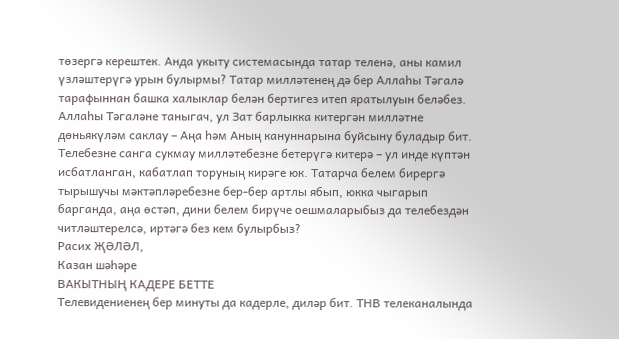төзергә керештек. Анда укыту системасында татар теленә, аны камил үзләштерүгә урын булырмы? Татар милләтенең дә бер Аллаһы Тәгалә тарафыннан башка халыклар белән бертигез итеп яратылуын беләбез. Аллаһы Тәгаләне таныгач, ул Зат барлыкка китергән милләтне дөньякүләм саклау – Аңа һәм Аның кануннарына буйсыну буладыр бит. Телебезне санга сукмау милләтебезне бетерүгә китерә – ул инде күптән исбатланган, кабатлап торуның кирәге юк. Татарча белем бирергә тырышучы мәктәпләребезне бер-бер артлы ябып, юкка чыгарып барганда, аңа өстәп, дини белем бирүче оешмаларыбыз да телебездән читләштерелсә, иртәгә без кем булырбыз?
Расих ҖӘЛӘЛ,
Казан шәһәре
ВАКЫТНЫҢ КАДЕРЕ БЕТТЕ
Телевидениенең бер минуты да кадерле, диләр бит. ТНВ телеканалында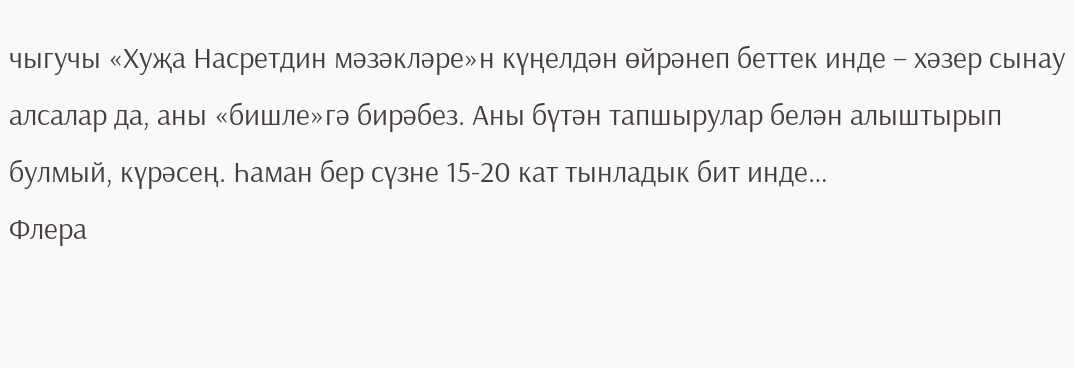чыгучы «Хуҗа Насретдин мәзәкләре»н күңелдән өйрәнеп беттек инде – хәзер сынау алсалар да, аны «бишле»гә бирәбез. Аны бүтән тапшырулар белән алыштырып булмый, күрәсең. Һаман бер сүзне 15-20 кат тынладык бит инде…
Флера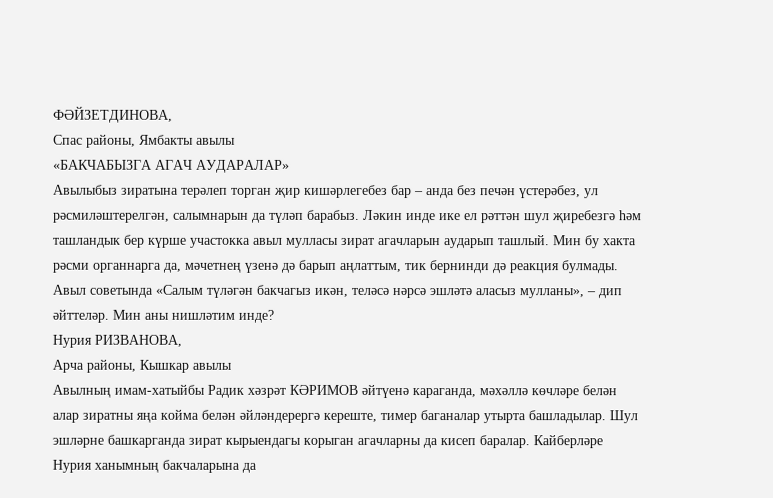ФӘЙЗЕТДИНОВА,
Спас районы, Ямбакты авылы
«БАКЧАБЫЗГА АГАЧ АУДАРАЛАР»
Авылыбыз зиратына терәлеп торган җир кишәрлегебез бар – анда без печән үстерәбез, ул рәсмиләштерелгән, салымнарын да түләп барабыз. Ләкин инде ике ел рәттән шул җиребезгә һәм ташландык бер күрше участокка авыл мулласы зират агачларын аударып ташлый. Мин бу хакта рәсми органнарга да, мәчетнең үзенә дә барып аңлаттым, тик бернинди дә реакция булмады. Авыл советында «Салым түләгән бакчагыз икән, теләсә нәрсә эшләтә аласыз мулланы», – дип әйттеләр. Мин аны нишләтим инде?
Нурия РИЗВАНОВА,
Арча районы, Кышкар авылы
Авылның имам-хатыйбы Радик хәзрәт КӘРИМОВ әйтүенә караганда, мәхәллә көчләре белән алар зиратны яңа койма белән әйләндерергә кереште, тимер баганалар утырта башладылар. Шул эшләрне башкарганда зират кырыендагы корыган агачларны да кисеп баралар. Кайберләре Нурия ханымның бакчаларына да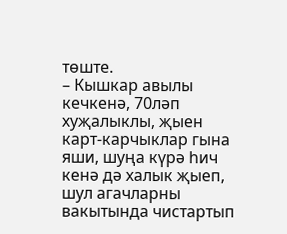төште.
– Кышкар авылы кечкенә, 70ләп хуҗалыклы, җыен карт-карчыклар гына яши, шуңа күрә һич кенә дә халык җыеп, шул агачларны вакытында чистартып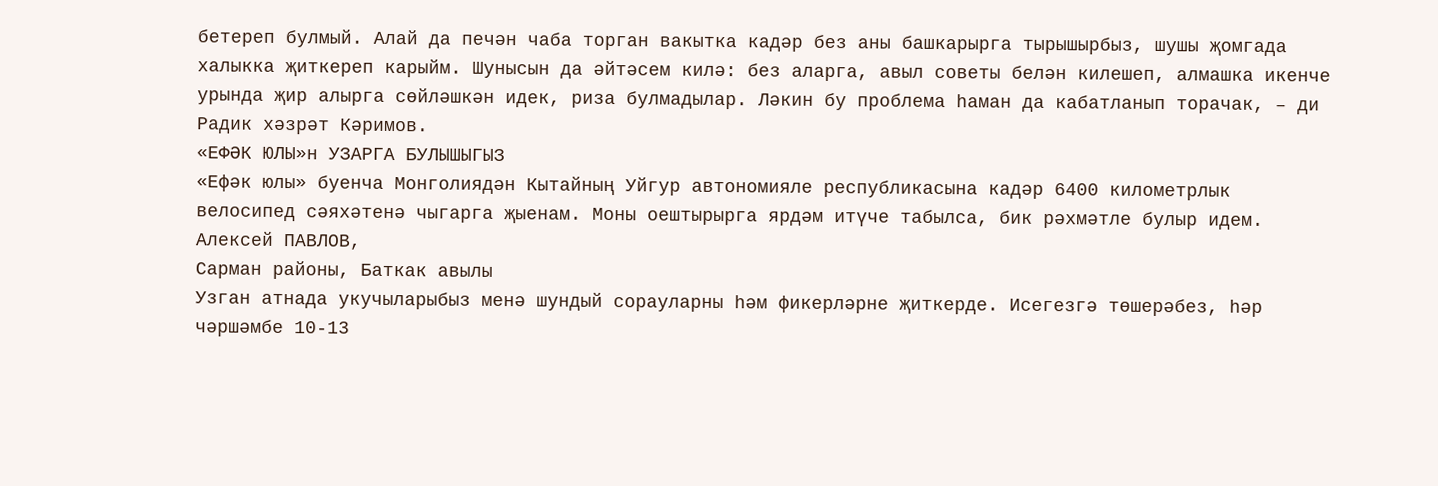бетереп булмый. Алай да печән чаба торган вакытка кадәр без аны башкарырга тырышырбыз, шушы җомгада халыкка җиткереп карыйм. Шунысын да әйтәсем килә: без аларга, авыл советы белән килешеп, алмашка икенче урында җир алырга сөйләшкән идек, риза булмадылар. Ләкин бу проблема һаман да кабатланып торачак, – ди Радик хәзрәт Кәримов.
«ЕФӘК ЮЛЫ»н УЗАРГА БУЛЫШЫГЫЗ
«Ефәк юлы» буенча Монголиядән Кытайның Уйгур автономияле республикасына кадәр 6400 километрлык велосипед сәяхәтенә чыгарга җыенам. Моны оештырырга ярдәм итүче табылса, бик рәхмәтле булыр идем.
Алексей ПАВЛОВ,
Сарман районы, Баткак авылы
Узган атнада укучыларыбыз менә шундый сорауларны һәм фикерләрне җиткерде. Исегезгә төшерәбез, һәр чәршәмбе 10-13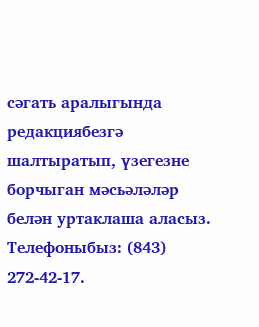сәгать аралыгында редакциябезгә шалтыратып, үзегезне борчыган мәсьәләләр белән уртаклаша аласыз. Телефоныбыз: (843) 272-42-17.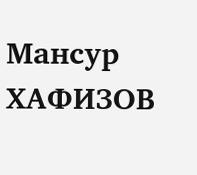Мансур ХАФИЗОВ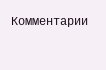Комментарии